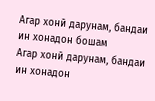Агар хонӣ дарунам, бандаи ин хонадон бошам
Агар хонӣ дарунам, бандаи ин хонадон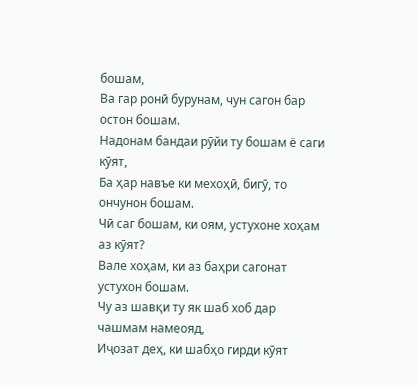бошам,
Ва гар ронӣ бурунам, чун сагон бар остон бошам.
Надонам бандаи рӯйи ту бошам ё саги кӯят,
Ба ҳар навъе ки мехоҳӣ, бигӯ, то ончунон бошам.
Чӣ саг бошам, ки оям, устухоне хоҳам аз кӯят?
Вале хоҳам, ки аз баҳри сагонат устухон бошам.
Чу аз шавқи ту як шаб хоб дар чашмам намеояд,
Иҷозат деҳ, ки шабҳо гирди кӯят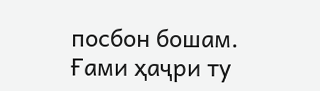посбон бошам.
Ғами ҳаҷри ту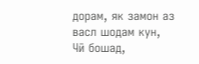дорам, як замон аз васл шодам кун,
Чӣ бошад,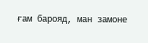ғам барояд, ман замоне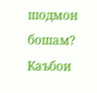шодмон бошам?
Каъбои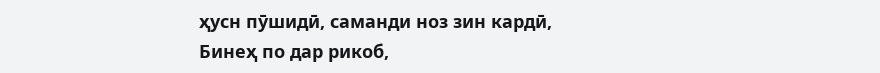ҳусн пӯшидӣ, саманди ноз зин кардӣ,
Бинеҳ по дар рикоб,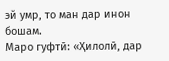эй умр, то ман дар инон бошам.
Маро гуфтӣ: «Ҳилолӣ, дар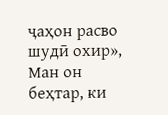ҷаҳон расво шудӣ охир»,
Ман он беҳтар, ки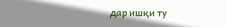дар ишқи ту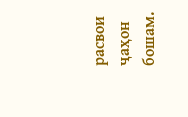расвои ҷаҳон бошам.